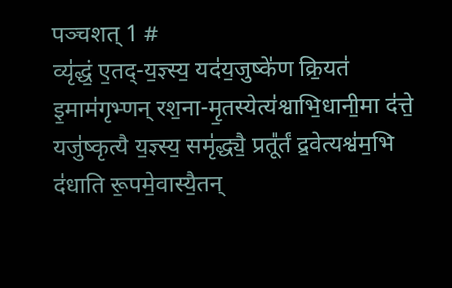पञ्चशत् 1 #
व्यृ॑द्धं॒ ए॒तद्-य॒ज्ञ्स्य॒ यद॑य॒जुष्के॑ण क्रि॒यत॑ इ॒माम॑गृभ्णन् रश॒ना-मृ॒तस्येत्य॑श्वाभि॒धानी॒मा द॑त्ते॒ यजु॑ष्कृत्यै य॒ज्ञ्स्य॒ समृ॑द्ध्यै॒ प्रतू᳚र्तं द्र॒वेत्यश्व॑म॒भि द॑धाति रू॒पमे॒वास्यै॒तन्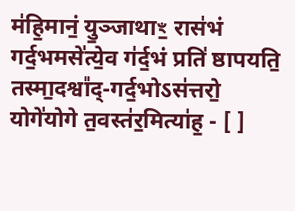म॑हि॒मानं॒ यु॒ञ्जाथाꣳ॒ रास॑भं गर्द॒भमसे॑त्ये॒व ग॑र्द॒भं प्रति॑ ष्ठापयति॒ तस्मा॒दश्वा᳚द्-गर्द॒भोऽस॑त्तरो॒ योगे॑योगे त॒वस्त॑र॒मित्या॑ह॒ - [ ]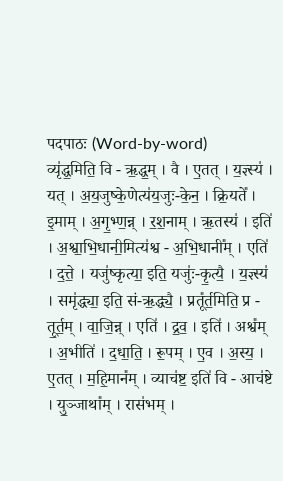पदपाठः (Word-by-word)
व्यृ॑द्ध॒मिति॒ वि - ऋ॒द्ध॒म् । वै । ए॒तत् । य॒ज्ञ्स्य॑ । यत् । अ॒य॒जुष्के॒णेत्य॑य॒जुः-के॒न॒ । क्रि॒यते᳚ । इ॒माम् । अ॒गृ॒भ्ण॒न्न् । र॒श॒नाम् । ऋ॒तस्य॑ । इति॑ । अ॒श्वा॒भि॒धानी॒मित्य॑श्व - अ॒भि॒धानी᳚म् । एति॑ । द॒त्ते॒ । यजु॑ष्कृत्या॒ इति॒ यजुः॑-कृ॒त्यै॒ । य॒ज्ञ्स्य॑ । समृ॑द्ध्या॒ इति॒ सं-ऋ॒द्ध्यै॒ । प्रतू᳚र्त॒मिति॒ प्र - तू॒र्त॒म् । वा॒जि॒न्न् । एति॑ । द्र॒व॒ । इति॑ । अश्व᳚म् । अ॒भीति॑ । द॒धा॒ति॒ । रू॒पम् । ए॒व । अ॒स्य॒ । ए॒तत् । म॒हि॒मान᳚म् । व्याच॑ष्ट॒ इति॑ वि - आच॑ष्टे । यु॒ञ्जाथा᳚म् । रास॑भम् ।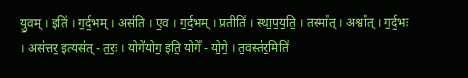यु॒वम् । इति॑ । ग॒र्द॒भम् । अस॑ति । ए॒व । ग॒र्द॒भम् । प्रतीति॑ । स्था॒प॒य॒ति॒ । तस्मा᳚त् । अश्वा᳚त् । ग॒र्द॒भः । अस॑त्तर॒ इत्यस॑त् - त॒रः॒ । योगे॑योग॒ इति॒ योगे᳚ - यो॒गे॒ । त॒वस्त॑र॒मिति॑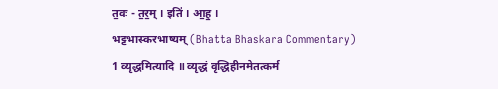त॒वः - त॒र॒म् । इति॑ । आ॒ह॒ ।
भट्टभास्करभाष्यम् (Bhatta Bhaskara Commentary)
1 व्यृद्धमित्यादि ॥ व्यृद्धं वृद्धिहीनमेतत्कर्म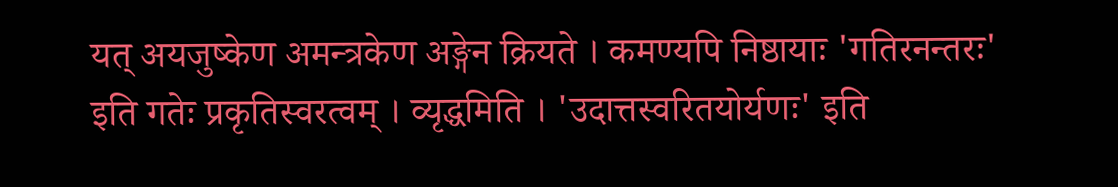यत् अयजुष्केण अमन्त्रकेण अङ्गेन क्रियते । कमण्यपि निष्ठायाः 'गतिरनन्तरः' इति गतेः प्रकृतिस्वरत्वम् । व्यृद्धमिति । 'उदात्तस्वरितयोर्यणः' इति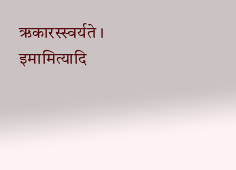ऋकारस्स्वर्यते । इमामित्यादि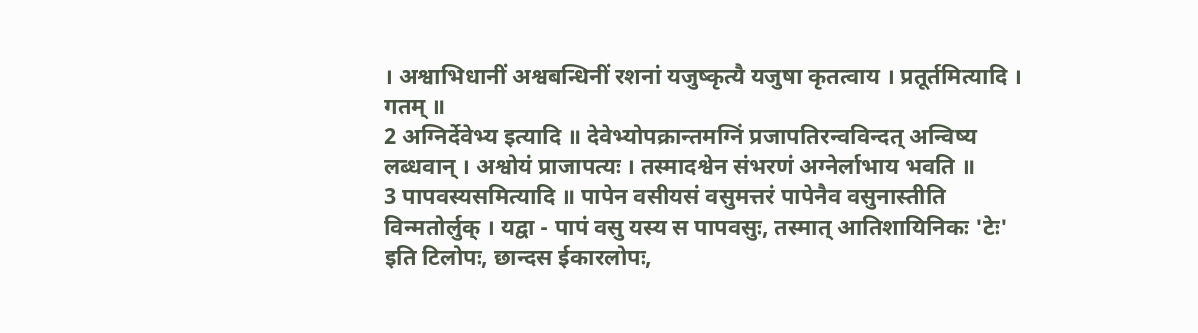। अश्वाभिधानीं अश्वबन्धिनीं रशनां यजुष्कृत्यै यजुषा कृतत्वाय । प्रतूर्तमित्यादि । गतम् ॥
2 अग्निर्देवेभ्य इत्यादि ॥ देवेभ्योपक्रान्तमग्निं प्रजापतिरन्वविन्दत् अन्विष्य लब्धवान् । अश्वोयं प्राजापत्यः । तस्मादश्वेन संभरणं अग्नेर्लाभाय भवति ॥
3 पापवस्यसमित्यादि ॥ पापेन वसीयसं वसुमत्तरं पापेनैव वसुनास्तीति विन्मतोर्लुक् । यद्वा - पापं वसु यस्य स पापवसुः, तस्मात् आतिशायिनिकः 'टेः' इति टिलोपः, छान्दस ईकारलोपः,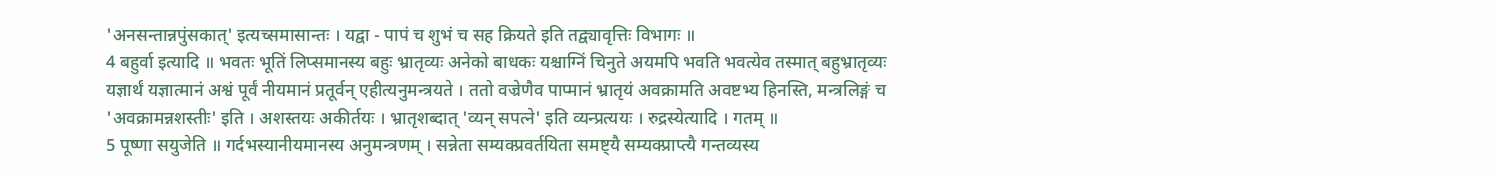'अनसन्तान्नपुंसकात्' इत्यच्समासान्तः । यद्वा - पापं च शुभं च सह क्रियते इति तद्व्यावृत्तिः विभागः ॥
4 बहुर्वा इत्यादि ॥ भवतः भूतिं लिप्समानस्य बहुः भ्रातृव्यः अनेको बाधकः यश्चाग्निं चिनुते अयमपि भवति भवत्येव तस्मात् बहुभ्रातृव्यः यज्ञार्थं यज्ञात्मानं अश्वं पूर्वं नीयमानं प्रतूर्वन् एहीत्यनुमन्त्रयते । ततो वज्रेणैव पाप्मानं भ्रातृयं अवक्रामति अवष्टभ्य हिनस्ति, मन्त्रलिङ्गं च 'अवक्रामन्नशस्तीः' इति । अशस्तयः अकीर्तयः । भ्रातृशब्दात् 'व्यन् सपत्ने' इति व्यन्प्रत्ययः । रुद्रस्येत्यादि । गतम् ॥
5 पूष्णा सयुजेति ॥ गर्दभस्यानीयमानस्य अनुमन्त्रणम् । सन्नेता सम्यक्प्रवर्तयिता समष्ट्यै सम्यक्प्राप्त्यै गन्तव्यस्य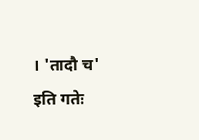। 'तादौ च' इति गतेः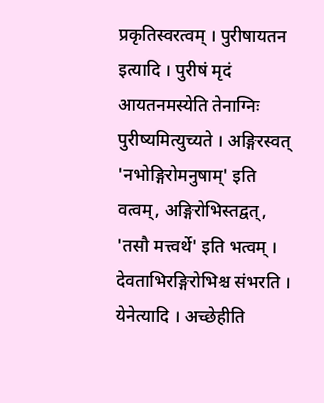प्रकृतिस्वरत्वम् । पुरीषायतन इत्यादि । पुरीषं मृदं आयतनमस्येति तेनाग्निः पुरीष्यमित्युच्यते । अङ्गिरस्वत् 'नभोङ्गिरोमनुषाम्' इति वत्वम्, अङ्गिरोभिस्तद्वत्, 'तसौ मत्त्वर्थे' इति भत्वम् । देवताभिरङ्गिरोभिश्च संभरति । येनेत्यादि । अच्छेहीति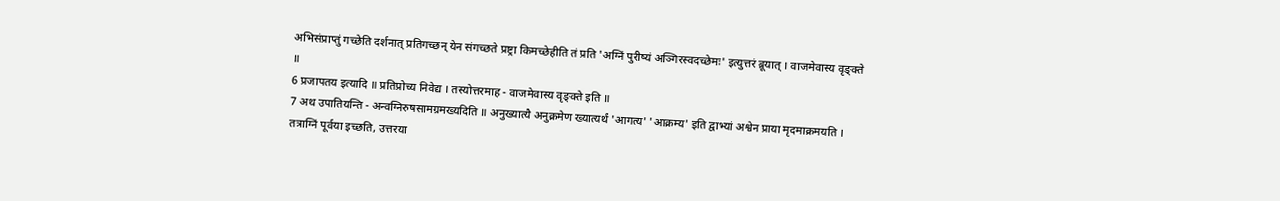अभिसंप्राप्तुं गच्छेति दर्शनात् प्रतिगच्छन् येन संगच्छते प्रष्ट्रा किमच्छेहीति तं प्रति 'अग्निं पुरीष्यं अञ्गिरस्वदच्छेमः' इत्युत्तरं ब्रूयात् । वाजमेवास्य वृङ्क्ते ॥
6 प्रजापतय इत्यादि ॥ प्रतिप्रोच्य निवेद्य । तस्योत्तरमाह - वाजमेवास्य वृङ्क्ते इति ॥
7 अथ उपातियन्ति - अन्वग्निरुषसामग्रमख्यदिति ॥ अनुख्यात्यै अनुक्रमेण ख्यात्यर्थं 'आगत्य' 'आक्रम्य' इति द्वाभ्यां अश्वेन प्राया मृदमाक्रमयति । तत्राग्निं पूर्वया इच्छति, उत्तरया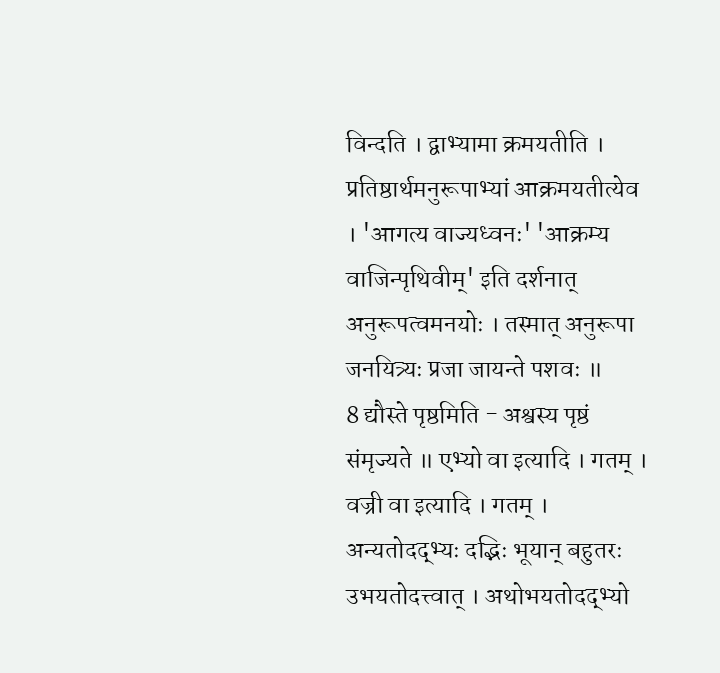विन्दति । द्वाभ्यामा क्रमयतीति । प्रतिष्ठार्थमनुरूपाभ्यां आक्रमयतीत्येव । 'आगत्य वाज्यध्वनः' 'आक्रम्य वाजिन्पृथिवीम्' इति दर्शनात् अनुरूपत्वमनयोः । तस्मात् अनुरूपा जनयित्र्यः प्रजा जायन्ते पशवः ॥
8 द्यौस्ते पृष्ठमिति - अश्वस्य पृष्ठं संमृज्यते ॥ एभ्यो वा इत्यादि । गतम् । वज्री वा इत्यादि । गतम् । अन्यतोदद्भ्यः दद्भिः भूयान् बहुतरः उभयतोदत्त्वात् । अथोभयतोदद्भ्यो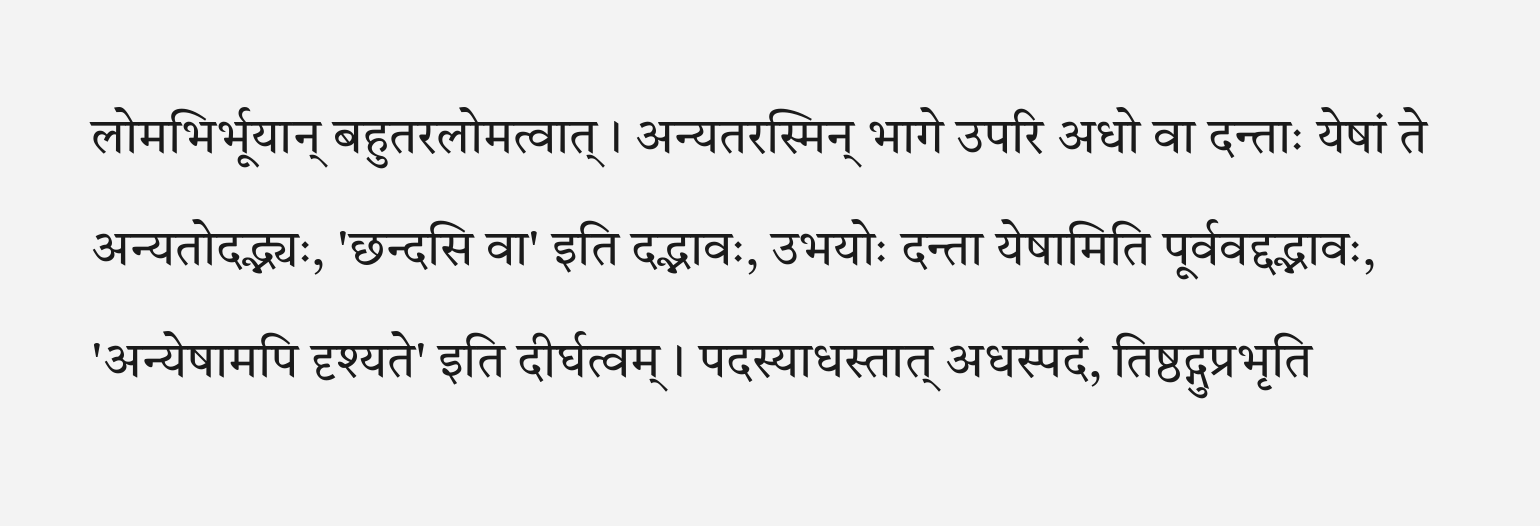लोमभिर्भूयान् बहुतरलोमत्वात् । अन्यतरस्मिन् भागे उपरि अधो वा दन्ताः येषां ते अन्यतोदद्भ्यः, 'छन्दसि वा' इति दद्भावः, उभयोः दन्ता येषामिति पूर्ववद्दद्भावः, 'अन्येषामपि दृश्यते' इति दीर्घत्वम् । पदस्याधस्तात् अधस्पदं, तिष्ठद्गुप्रभृति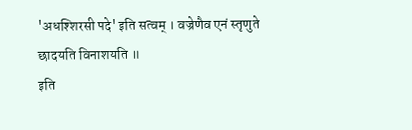'अधश्शिरसी पदे' इति सत्वम् । वज्रेणैव एनं स्तृणुते छादयति विनाशयति ॥
इति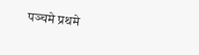पञ्चमे प्रथमे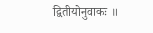द्वितीयोनुवाकः ॥